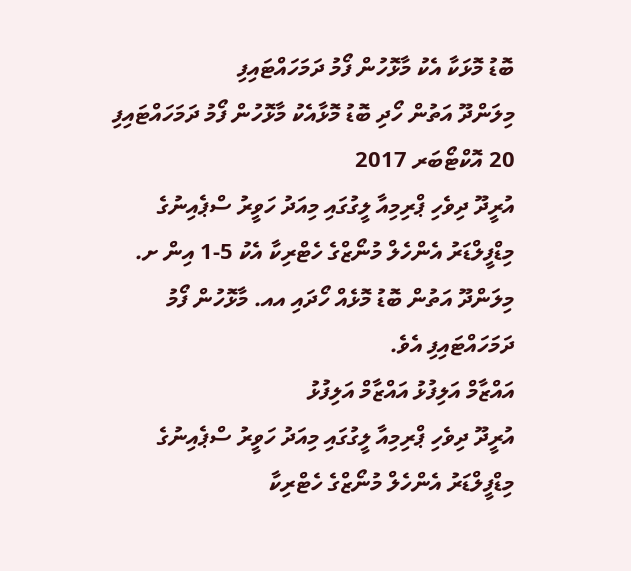ބޮޑު މޮޅަކާ އެކު މާޅޮހުން ފޯމު ދަމަހައްޓައިފި
މިލަންދޫ އަތުން ހޯދި ބޮޑު މޮޅާއެކު މާޅޮހުން ފޯމު ދަމަހައްޓައިފި
20 އޮކްޓޯބަރ 2017
އުރީދޫ ދިވެހި ޕްރިމިއާ ލީގުގައި މިއަދު ހަވީރު ސްޕެއިނުގެ މިޑްފީލްޑަރު އެންހެލް މުނޯޒްގެ ހެޓްރިކާ އެކު 5-1 އިން ށ. މިލަންދޫ އަތުން ބޮޑު މޮޅެއް ހޯދައި އއ. މާޅޮހުން ފޯމު ދަމަހައްޓައިފި އެވެ.
އައްޒާމް އަލިފުޅު އައްޒާމް އަލިފުޅު
އުރީދޫ ދިވެހި ޕްރިމިއާ ލީގުގައި މިއަދު ހަވީރު ސްޕެއިނުގެ މިޑްފީލްޑަރު އެންހެލް މުނޯޒްގެ ހެޓްރިކާ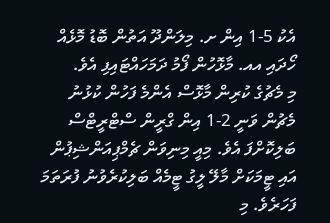އެކު 5-1 އިން ށ. މިލަންދޫ އަތުން ބޮޑު މޮޅެއް ހޯދައި އއ. މާޅޮހުން ފޯމު ދަމަހައްޓައިފި އެވެ.
މި މެޗުގެ ކުރިން މާޅޮސް އެންމެ ފަހުން ކުޅުނު މެޗުން ވަނީ 2-1 އިން ގްރީން ސްޓްރީޓްސް ބަލިކޮށްފަ އެވެ. މިއީ މިނިވަން ޗެމްޕިއަންޝިޕުން އައި ޓީމަކަށް މާލޭ ލީގު ޓީމެއް ބަލިކުރެވުނު ފުރަތަމަ ފަހަރެވެ. މި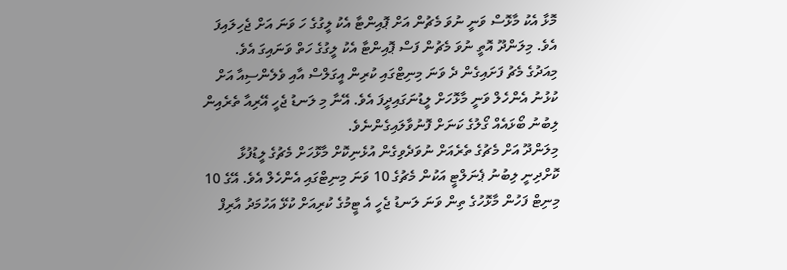މޮޅާ އެކު މާޅޮސް ވަނީ ނުވަ މެޗުން އަށް ޕޮއިންޓާ އެކު ލީގުގެ ހަ ވަނަ އަށް ޖެހިލައިފަ އެވެ. މިލަންދޫ އޮތީ ނުވަ މެޗުން ފަސް ޕޮއިންޓާ އެކު ލީގުގެ ހަތް ވަނައިގަ އެވެ.
މިއަދުގެ މެޗު ފަށައިގެން ދެ ވަނަ މިނިޓްގައި ކުރިން އީގަލްސް އާއި ވެލެންސިއާ އަށް ކުޅުނު އެންހެލް ވަނީ މާޅޮހަށް ލީޑުނަގައިދީފަ އެވެ. އޭނާ މި ލަނޑު ޖެހީ އޭރިއާ ތެރެއިން ލިބުނު ބޯޅައެއް ގޯލުގެ ކަނަށް ފޮނުވާލައިގެންނެވެ.
މިލަންދޫ އަށް މެޗުގެ ތެރެއަށް ނުވަދެވިގެން އުޅެނިކޮށް މާޅޮހަށް މެޗުގެ ލީޑުފުޅާ ކޮށްދިނީ ލިބުނު ޕެނަލްޓީ އަކުން މެޗުގެ 10 ވަނަ މިނިޓްގައި އެންހެލް އެވެ. އޭގެ 10 މިނިޓް ފަހުން މާޅޮހުގެ ތިން ވަނަ ލަނޑު ޖެހީ އެ ޓީމުގެ ކުރިއަށް ކުޅޭ އަހުމަދު އާރިފް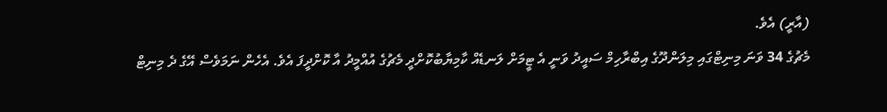(އާރީ) އެވެ.
މެޗުގެ 34 ވަނަ މިނިޓްގައި މިލަންދޫގެ އިބްރާހިމް ސައީދު ވަނީ އެ ޓީމަށް ލަނޑެއް ކާމިޔާބުކޮށްދީ މެޗުގެ އުއްމީދު އާ ކޮށްދީފަ އެވެ. އެހެން ނަމަވެސް އޭގެ ދެ މިނިޓް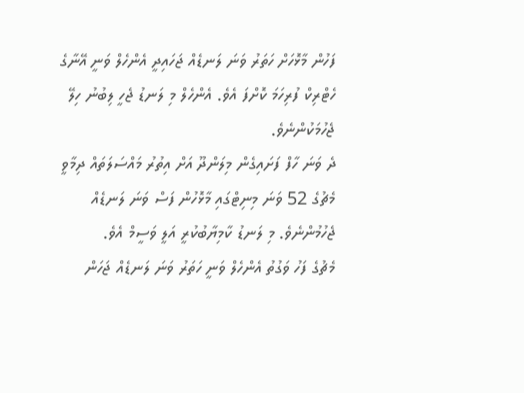ފަހުން މާޅޮހަށް ހަތަރު ވަނަ ލަނޑެއް ޖަހައިދީ އެންހެލް ވަނީ އޭނާގެ ހެޓްރިކް ފުރިހަމަ ކޮށްފަ އެވެ. އެންހެލް މި ލަނޑު ޖެހީ ލިބުނު ހިލޭ ޖެހުމަކުންނެވެ.
ދެ ވަނަ ހާފް ފަށައިގެން މިލަންދޫ އަށް އިތުރު މައްސަލަތައް ދިމާވީ މެޗުގެ 52 ވަނަ މިނިޓްގައި މާޅޮހުން ފަސް ވަނަ ލަނޑެއް ޖެހުމުންނެވެ. މި ލަނޑު ކާމިޔާބުކުރީ އަލީ ވަސީމް އެވެ.
މެޗުގެ ފަހު ވަގުތު އެންހެލް ވަނީ ހަތަރު ވަނަ ލަނޑެއް ޖަހަން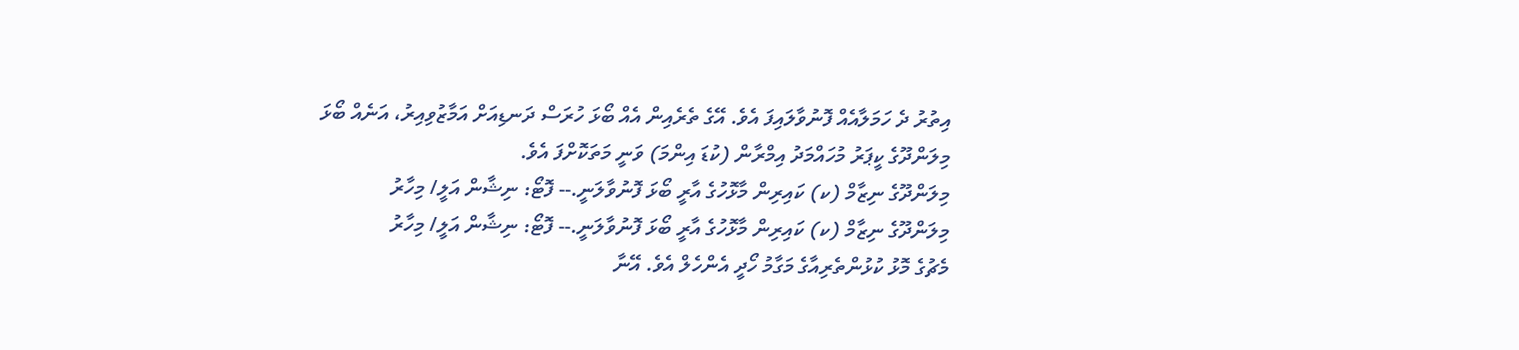އިތުރު ދެ ހަމަލާއެއް ފޮނުވާލައިފަ އެވެ. އޭގެ ތެރެއިން އެއް ބޯޅަ ހުރަސް ދަނޑިއަށް އަމާޒުވިއިރު، އަނެއް ބޯޅަ މިލަންދޫގެ ކީޕަރު މުހައްމަދު އިމްރާން (ކުޑަ އިންމަ) ވަނީ މަތަކޮށްފަ އެވެ.
މިލަންދޫގެ ނިޒާމް (ކ) ކައިރިން މާޅޮހުގެ އާރީ ބޯޅަ ފޮނުވާލަނީ.-- ފޮޓޯ: ނިޝާން އަލީ/ މިހާރު
މިލަންދޫގެ ނިޒާމް (ކ) ކައިރިން މާޅޮހުގެ އާރީ ބޯޅަ ފޮނުވާލަނީ.-- ފޮޓޯ: ނިޝާން އަލީ/ މިހާރު
މެޗުގެ މޮޅު ކުޅުންތެރިއާގެ މަގާމު ހޯދީ އެންހެލް އެވެ. އޭނާ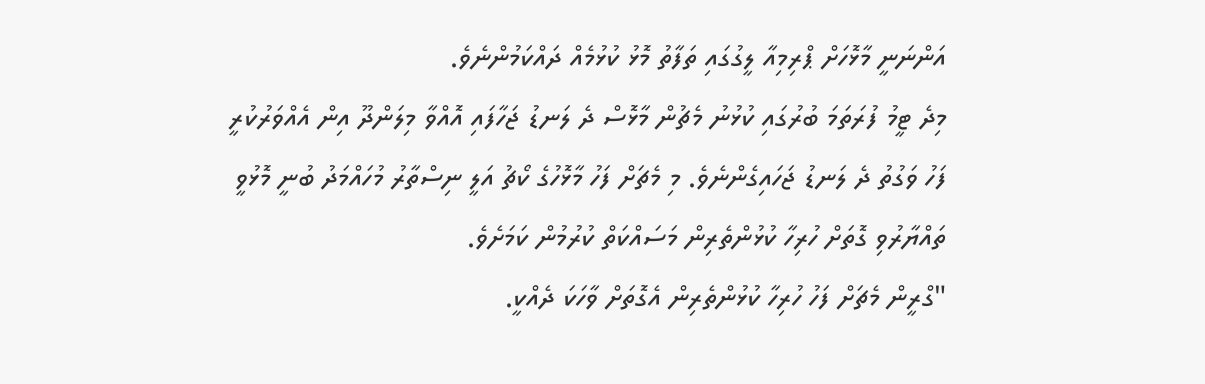އަންނަނީ މާޅޮހަށް ޕްރިމިއާ ލީގުގައި ތަފާތު މޮޅު ކުޅުމެއް ދައްކަމުންނެވެ.
މިދެ ޓީމު ފުރަތަމަ ބުރުގައި ކުޅުނު މެޗުން މާޅޮސް ދެ ލަނޑު ޖަހާފައި އޮއްވާ މިލަންދޫ އިން އެއްވަރުކުރީ ފަހު ވަގުތު ދެ ލަނޑު ޖަހައިގެންނެވެ. މި މެޗަށް ފަހު މާޅޮހުގެ ކޯޗު އަލީ ނިސްތާރު މުހައްމަދު ބުނީ މޮޅުވީ ތައްޔާރުވި ގޮތަށް ހުރިހާ ކުޅުންތެރިން މަސައްކަތް ކުރުމުން ކަމަށެވެ.
"ގްރީން މެޗަށް ފަހު ހުރިހާ ކުޅުންތެރިން އެގޮތަށް ވާހަކަ ދެއްކީ.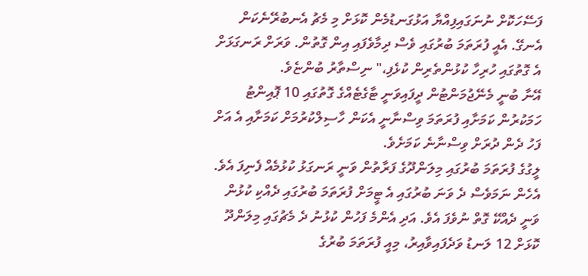ފަސޭހަކޮށް ނުނަގައިފިއްޔާ އަޅުގަނޑުމެން ކޮޅަށް މި މެޗު އެނބުރޭނެކަން އެނގޭ. އެއީ ފުރަތަމަ ބުރުގައި ވެސް ދިމާވެފައި އިން ގޮތުން. ވަރަށް ރަނގަޅަށް އެ ގޮތުގައި ހުރިހާ ކުޅުންތެރިން ކުޅެފި،" ނިސްތާރު ބުންޏެވެ.
އޭނާ ބުނީ މެނޭޖުމަންޓުން ދީފައިވަނީ ޓާގެޓެއްގެ ގޮތުގައި 10 ޕޮއިންޓު ހަމަކުރުން ކަމަށާއި ފުރަތަމަ ވިސްނާނީ އެކަން ހާސިލްކުރުމަށް ކަމަށާއި އެ އަށް ފަހު ދެން ދުރަށް ވިސްނާނެ ކަމަށެވެ.
ލީގުގެ ފުރަތަމަ ބުރުގައި މިލަންދޫގެ ފަރާތުން ވަނީ ރަނގަޅު ކުޅުމެއް ފެނިފަ އެވެ. އެހެން ނަމަވެސް ދެ ވަނަ ބުރުގައި އެ ޓީމަށް ފުރަތަމަ ބުރުގައި ދެއްކި ކުޅުން ވަނީ ދެއްކޭ ގޮތް ނުވެފަ އެވެ. އަދި އެންމެ ފަހުން ކުޅުނު ދެ މެޗުގައި މިލަންދޫ ކޮޅަށް 12 ލަނޑު ވަދެފައިވާއިރު، މިއީ ފުރަތަމަ ބުރުގެ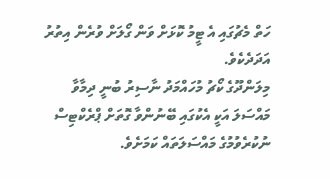ހަތް މެޗުގައި އެ ޓީމު ކޮޅަށް ވަން ގޯލަށް ވުރެން އިތުރު އަދަދެކެވެ.
މިލަންދޫގެ ކޯޗު މުހައްމަދު ނާސިރު ބުނީ ދިމާވާ މައްސަލަ އަކީ އެކުގައި ބޭނުންވާ ގޮތަށް ޕްރެކްޓިސް ނުކުރެވުމުގެ މައްސަލަތައް ކަމަށެވެ.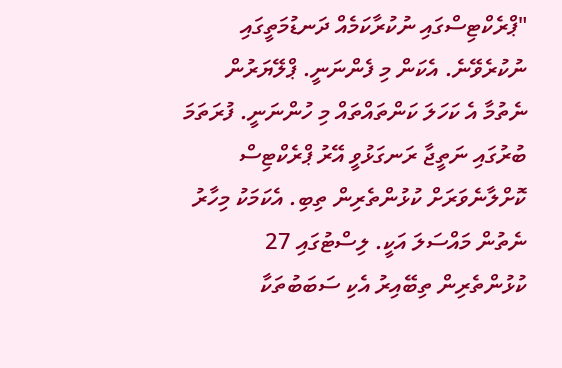"ޕްރެކްޓިސްގައި ނުކުރާކަމެއް ދަނޑުމަތީގައި ނުކުރެވޭނެ. އެކަން މި ފެންނަނީ. ޕްލޭޔަރުން ނެތުމާ އެ ކަހަލަ ކަންތައްތައް މި ހުންނަނީ. ފުރަތަމަ ބުރުގައި ނަތީޖާ ރަނގަޅުވީ އޭރު ޕްރެކްޓިސް ކޮށްލާނެވަރަށް ކުޅުންތެރިން ތިބި. އެކަމަކު މިހާރު ނެތުން މައްސަލަ އަކީ. ލިސްޓުގައި 27 ކުޅުންތެރިން ތިބޭއިރު އެކި ސަބަބުތަކާ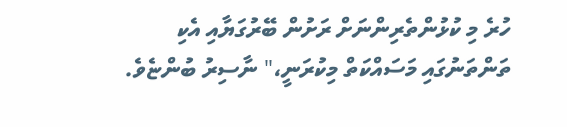ހުރެ މި ކުޅުންތެރިންނަށް ރަށުން ބޭރުގަޔާއި އެކި ތަންތަނުގައި މަސައްކަތް މިކުރަނީ،" ނާސިރު ބުންޏެވެ.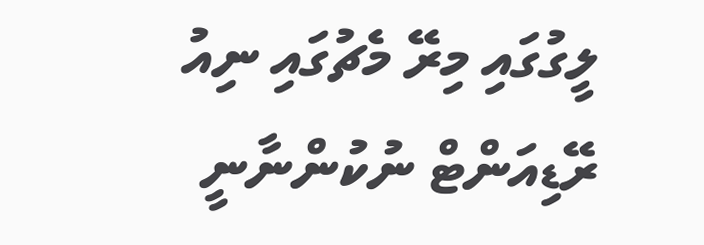ލީގުގައި މިރޭ މެޗުގައި ނިއު ރޭޑިއަންޓް ނުކުންނާނީ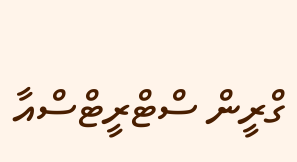ގްރީން ސްޓްރީޓްސްއާ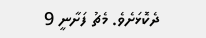ދެކޮޅަށެވެ. މެޗު ފަށާނީ 9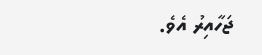ޖަހާއިރު އެވެ.